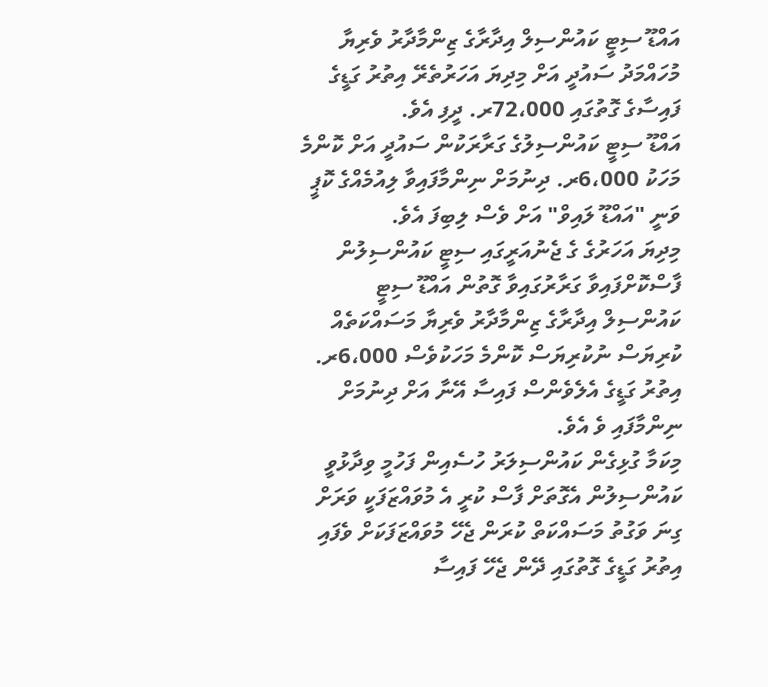އައްޑޫ ސިޓީ ކައުންސިލް އިދާރާގެ ޒިންމާދާރު ވެރިޔާ މުހައްމަދު ސައުދީ އަށް މިދިޔަ އަހަރުތެރޭ އިތުރު ގަޑީގެ ފައިސާގެ ގޮތުގައި 72،000ރ. ދީފި އެވެ.
އައްޑޫ ސިޓީ ކައުންސިލުގެ ގަރާރަކުން ސައުދީ އަށް ކޮންމެ މަހަކު 6،000ރ. ދިނުމަށް ނިންމާފައިވާ ލިއުމެއްގެ ކޮޕީ ވަނީ "އައްޑޫ ލައިވް" އަށް ވެސް ލިބިފަ އެވެ.
މިދިޔަ އަހަރުގެ ގެ ޖެނުއަރީގައި ސިޓީ ކައުންސިލުން ފާސްކޮށްފައިވާ ގަރާރުގައިވާ ގޮތުން އައްޑޫ ސިޓީ ކައުންސިލް އިދާރާގެ ޒިންމާދާރު ވެރިޔާ މަސައްކަތެއް ކުރިޔަސް ނުކުރިޔަސް ކޮންމެ މަހަކުވެސް 6،000ރ. އިތުރު ގަޑީގެ އެލެވެންސް ފައިސާ އޭނާ އަށް ދިނުމަށް ނިންމާފައި ވެ އެވެ.
މިކަމާ ގުޅިގެން ކައުންސިލަރު ހުސެއިން ފަހުމީ ވިދާޅުވީ ކައުންސިލުން އެގޮތަށް ފާސް ކުރީ އެ މުވައްޒަފަކީ ވަރަށް ގިނަ ވަގުތު މަސައްކަތް ކުރަން ޖެހޭ މުވައްޒަފަކަށް ވެފައި އިތުރު ގަޑީގެ ގޮތުގައި ދޭން ޖެހޭ ފައިސާ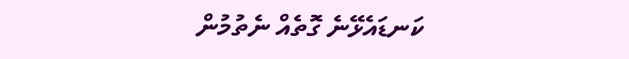ކަނޑައެޅޭނެ ގޮތެއް ނެތުމުން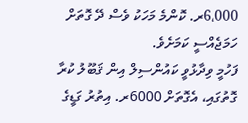6،000ރ. ކޮންމެ މަހަކު ވެސް ދޭ ގޮތަށް ހަމަޖެއްސީ ކަމަށެވެ.
ފަހުމީ ވިދާޅުވީ ކައުންސިލް އިން ޤަބޫލު ކުރާ ގޮތުގައި، އެގޮތަށް 6000ރ. އިތުރު ގަޑީގެ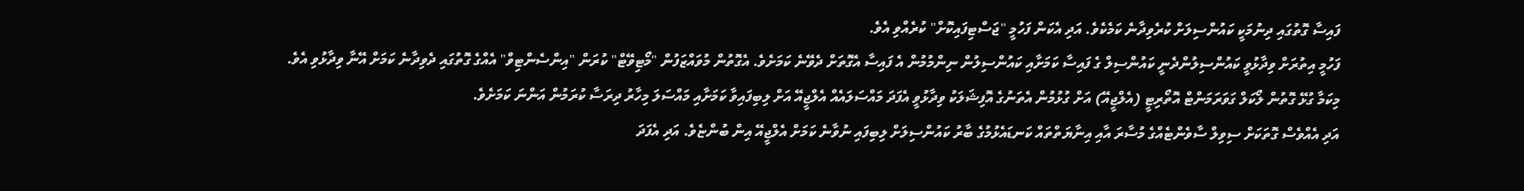ފައިސާ ގޮތުގައި ދިނުމަކީ ކައުންސިލަށް ކުރެވިދާނެ ކަމެކެވެ. އަދި އެކަން ފަހުމީ "ޖަސްޓިފައިކޮށް" ކުރެއްވި އެވެ.
ފަހުމީ އިތުރަށް ވިދާޅުވީ ކައުންސިލުންދެނީ ކައުންސިލް ގެ ފައިސާ ކަމަށާއި ކައުންސިލުން ނިންމުމުން އެ ފައިސާ އެގޮތަށް ދެވޭނެ ކަމަށެވެ. އެގޮތުން މުވައްޒަފުން "މޯޓިވޭޓް" ކުރަން "އިންސެންޓިވް" އެއްގެ ގޮތުގައި ދެވިދާނެ ކަމަށް އޭނާ ވިދާޅުވި އެވެ.
މިކަމާ ގުޅޭ ގޮތުން ލޯކަލް ގަވަރަމަންޓް އޮތޯރިޓީ (އެލްޖީއޭ) އަށް ގުޅުމުން އެތަނުގެ އޮފިޝަލަކު ވިދާޅުވީ އެފަދަ މައްސަލައެއް އެލްޖީއޭ އަށް ލިބިފައިވާ ކަމަށާއި މައްސަލަ މިހާރު ދިރަސާ ކުރަމުން އަންނަ ކަމަށެވެ.
އަދި އެއްވެސް ގޮތަކަށް ސިވިލް ސާވެންޓެއްގެ މުސާރަ އާއި އިނާޔަތްތައް ކަނޑައެޅުމުގެ ބާރު ކައުންސިލަށް ލިބިފައި ނުވާނެ ކަމަށް އެލްޖީއޭ އިން ބުންޏެވެ. އަދި އެފަދަ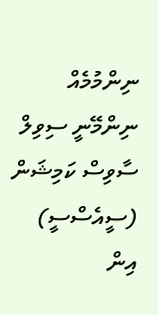ނިންމުމެއް ނިންމޭނީ ސިވިލް ސާވިސް ކަމިޝަން (ސީއެސްސީ) އިން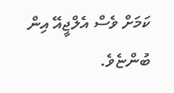ކަމަށް ވެސް އެލްޖީއޭ އިން ބުންޏެވެ.